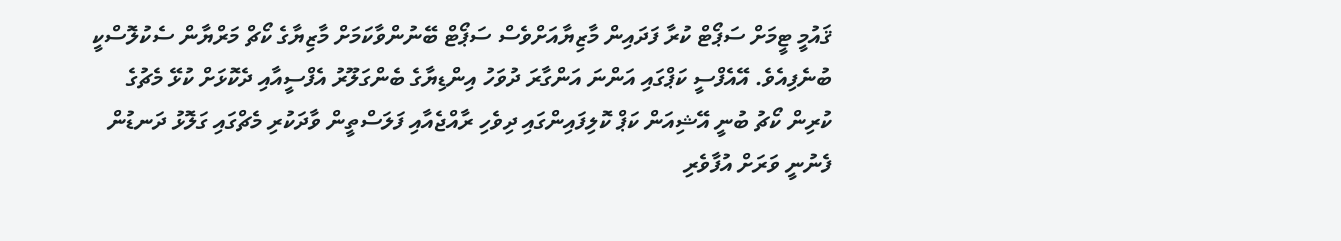ޤައުމީ ޓީމަށް ސަޕޯޓް ކުރާ ފަދައިން މާޒިޔާއަށްވެސް ސަޕޯޓް ބޭނުންވާކަމަށް މާޒިޔާގެ ކޯޗް މަރްޔާން ސެކުލޮސްކީ ބުނެފިއެވެ. އޭއެފްސީ ކަޕްގައި އަންނަ އަންގާރަ ދުވަހު އިންޑިޔާގެ ބެންގަލޫރު އެފްސީއާއި ދެކޮޅަށް ކުޅޭ މެޗުގެ ކުރިން ކޯޗު ބުނީ އޭޝިއަން ކަޕް ކޮލިފައިންގައި ދިވެހި ރާއްޖެއާއި ފަލަސްތީން ވާދަކުރި މެޗްގައި ގަލޮޅު ދަނޑުން ފެނުނީ ވަރަށް އުފާވެރި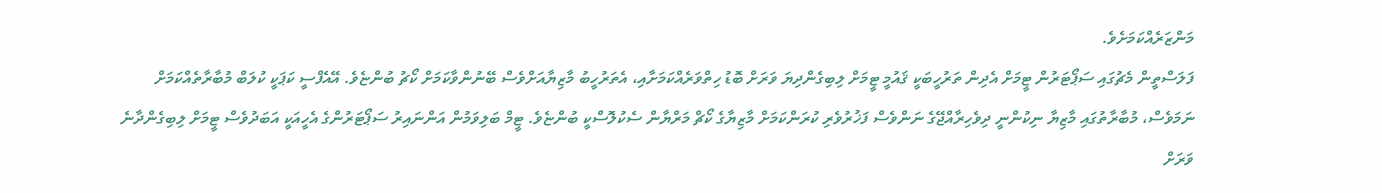މަންޒަރެއްކަމަށެވެ.
ފަލަސްތީން މެޗުގައި ސަޕޯޓަރުން ޓީމަށް އެދިން ތަރުހީބަކީ ޤައުމީ ޓީމަށް ލިބިގެންދިޔަ ވަރަށް ބޮޑު ހިތްވަރެއްކަމަށާއި، އެތަރުހީބު މާޒިޔާއަށްވެސް ބޭނުންވާކަމަށް ކޯޗު ބުންޏެވެ. އޭއެފްސީ ކަޕަކީ ކުލަބް މުބާރާތެއްކަމަށް ނަމަވެސް، މުބާރާތުގައި މާޒިޔާ ނިކުންނީ ދިވެހިރާއްޖޭގެ ނަންވެސް ފަޚުރުވެރި ކުރަންކަމަށް މާޒިޔާގެ ކޯޗް މަރްޔާން ސެކުލޮސްކީ ބުންޏެވެ. ޓީމް ބަލިވަމުން އަންނައިރު ސަޕޯޓަރުންގެ އެހީއަކީ އަބަދުވެސް ޓީމަށް ލިބިގެންދާނެ ވަރަށް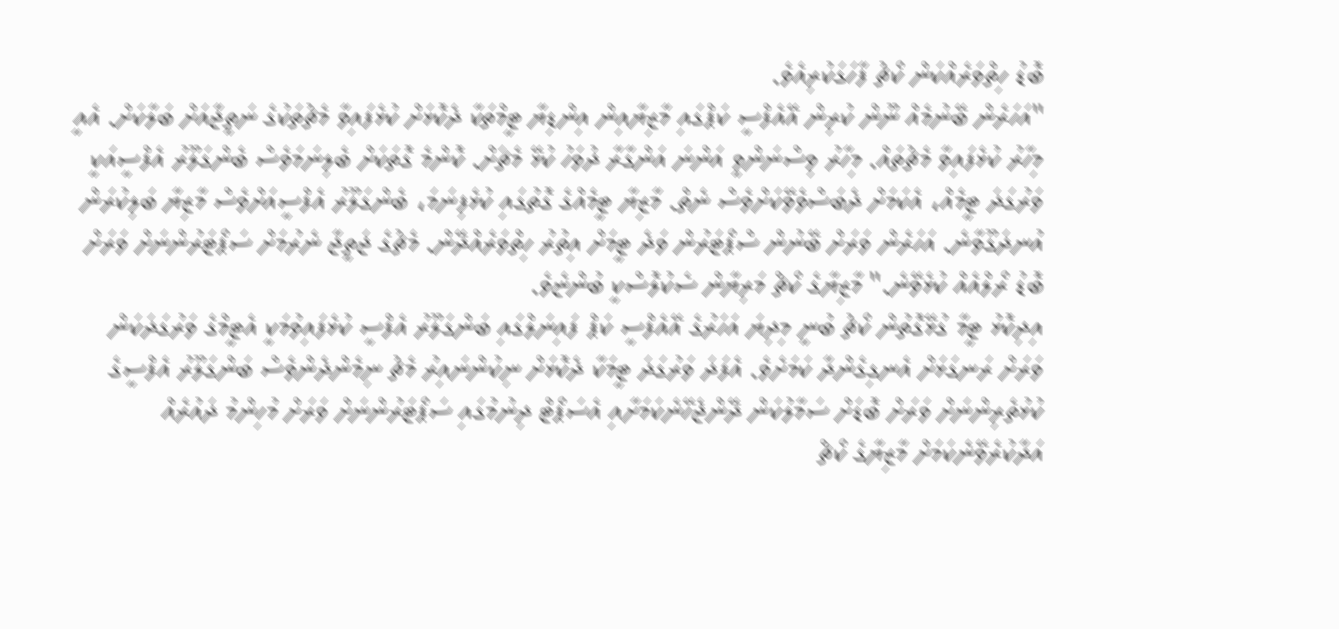ބޮޑު ހިތްވަރެއްކަން ކޯޗު ފާހަގަކުރިއެވެ.
"އަހަރެން ބޭނުމެއް ނޫން ކުރިން އޭއެފްސީ ކަޕްގައި މާޒިޔާއިން އިންޑިޔާ ޓީމްތަކާ ދެކޮޅަށް ކުޅެފައިވާ މެޗުތަކުގެ ނަތީޖާއަށް ބަލާކަށް. އެއީ މިހާރު ކުޅެފައިވާ މެޗުތައް. މިހާރު ވިސްނަންވީ އަންނަ އަންގާރާ ދުވަހު ކުޅޭ މެޗަށް. ކޮންމެ ގޮތަކަށް ބެލިނަމަވެސް ބެންގަލޫރު އެފްސީއަކީ ވަރުގަދަ ޓީމެއް، އެކަމަށް ދެބަސްވެވޭކަށްވެސް ނެތް. މާޒިޔާ ޓީމެއްގެ ގޮތުގައި ކުޅެފިނަމަ، ބެންގަލޫރު އެފްސީއަށްވެސް މާޒިޔާ ބަލިކުރަން އުނދަގޫވާނެ. އަހަރެން ވަރަށް ބޭނުން ސްޕޯޓަރުން ވަދެ ޓީމަށް އިތުރު ހިތްވަރެއްދޭން. މެޗުގެ ޖަތީޖާ ނެރުމަށް ސަޕޯޓަރުންނަށް ވަރަށް ބޮޑު ރޯލްއެއް ކުޅެވޭނެ." މާޒިޔާގެ ކޯޗް މަރިޔާން ސެކުލޮސްކީ ބުންޏެވެ.
އިދިކޮޅު ޓީމާ ގުޅޭގޮތުން ކޯޗު ބުނީ މިދިޔަ އަހަރުގެ އޭއެފްސީ ކަޕް ފައިނަލްގައި ބަންގަލޫރު އެފްސީ ކުޅެފައިވުމަކީ އެޓީމްގެ ވަރުގަދަކަން ވަރަށް ރަނގަޅަށް އެނގިގެންދާ ކަމަށެވެ. އެފަދަ ވަރުގަދަ ޓީމަކާ ދެކޮޅަށް ނިކުންނައިރު މެޗު ނިމެންދެންވެސް ބަންގަލޫރު އެފްސީގެ ކުޅުތެރިންނަށް ވަރަށް ބޮޑަށް ސަމާލުކަން ދޭންޖެހޭނެކަމަށާއި އެސަޕޯޓް ދިނުމުގައި ސަޕޯޓަރުންނަށް ވަރަށް މުހިންމު ދައުރެއް އަދާކުރެވޭނެކަމަށް މާޒިޔާގެ ކޯޗް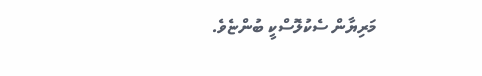މަރިޔާން ސެކުލޮސްކީ ބުންޏެވެ.